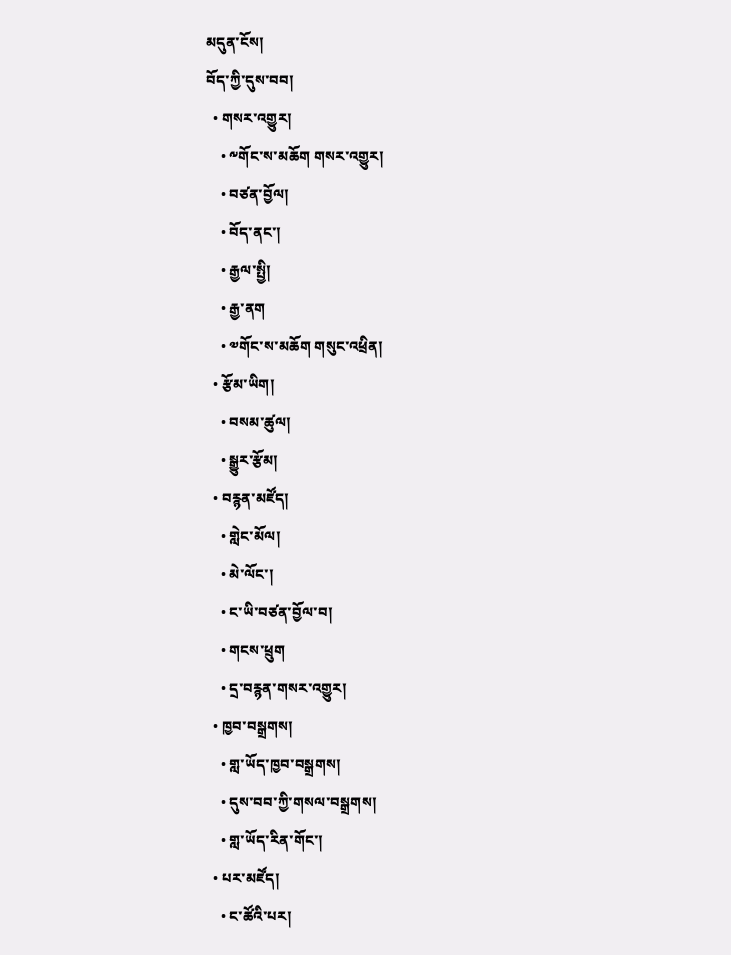མདུན་ངོས།
བོད་ཀྱི་དུས་བབ།
  • གསར་འགྱུར།
    • ༸གོང་ས་མཆོག གསར་འགྱུར།
    • བཙན་བྱོལ།
    • བོད་ནང་།
    • རྒྱལ་སྤྱི།
    • རྒྱ་ནག
    • ༧གོང་ས་མཆོག གསུང་འཕྲིན།
  • རྩོམ་ཡིག།
    • བསམ་ཚུལ།
    • སྒྱུར་རྩོམ།
  • བརྙན་མཛོད།
    • གླེང་མོལ།
    • མེ་ལོང་།
    • ང་ཡི་བཙན་བྱོལ་བ།
    • གངས་ཕྲུག
    • དྲ་བརྙན་གསར་འགྱུར།
  • ཁྱབ་བསྒྲགས།
    • གླ་ཡོད་ཁྱབ་བསྒྲགས།
    • དུས་བབ་ཀྱི་གསལ་བསྒྲགས།
    • གླ་ཡོད་རིན་གོང་།
  • པར་མཛོད།
    • ང་ཚོའི་པར།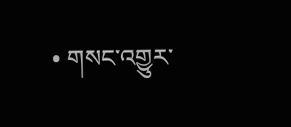• གསང་འགྱུར་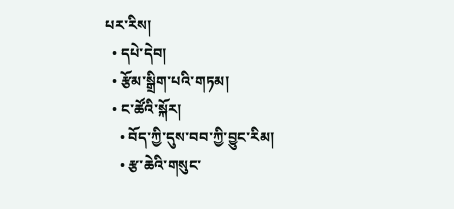པར་རིས།
  • དཔེ་དེབ།
  • རྩོམ་སྒྲིག་པའི་གཏམ།
  • ང་ཚོའི་སྐོར།
    • བོད་ཀྱི་དུས་བབ་ཀྱི་བྱུང་རིམ།
    • རྩ་ཆེའི་གསུང་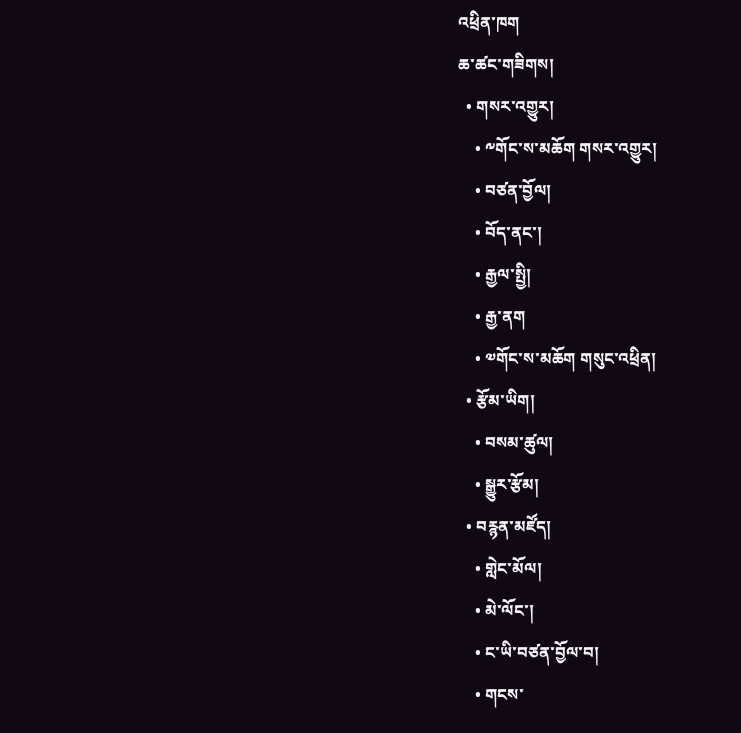འཕྲིན་ཁག
ཆ་ཚང་གཟིགས།
  • གསར་འགྱུར།
    • ༸གོང་ས་མཆོག གསར་འགྱུར།
    • བཙན་བྱོལ།
    • བོད་ནང་།
    • རྒྱལ་སྤྱི།
    • རྒྱ་ནག
    • ༧གོང་ས་མཆོག གསུང་འཕྲིན།
  • རྩོམ་ཡིག།
    • བསམ་ཚུལ།
    • སྒྱུར་རྩོམ།
  • བརྙན་མཛོད།
    • གླེང་མོལ།
    • མེ་ལོང་།
    • ང་ཡི་བཙན་བྱོལ་བ།
    • གངས་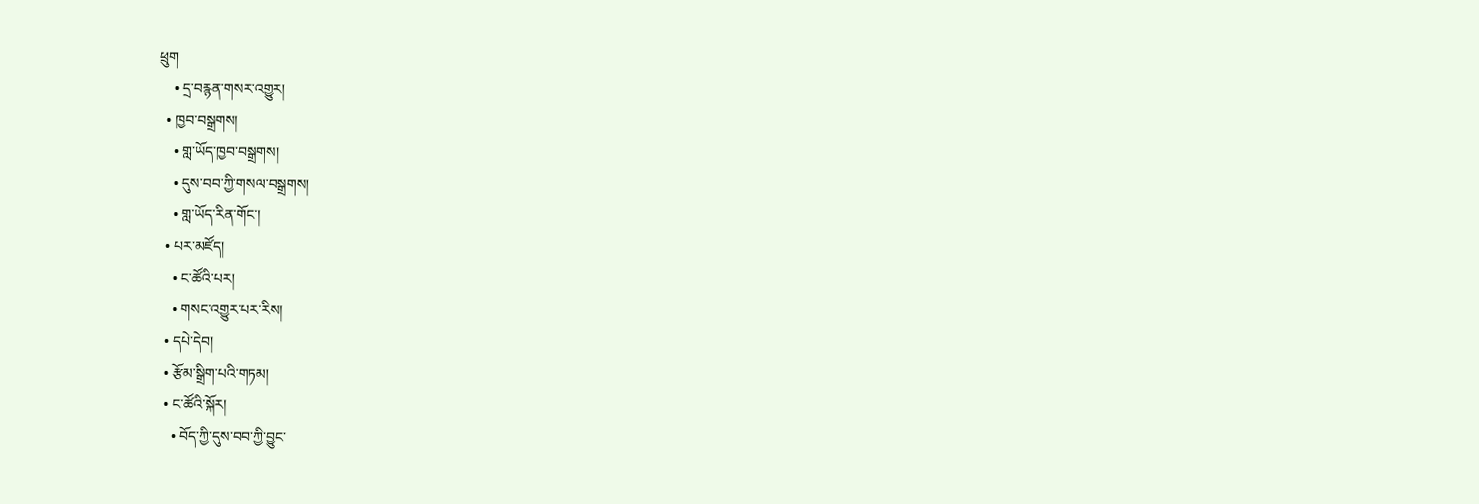ཕྲུག
    • དྲ་བརྙན་གསར་འགྱུར།
  • ཁྱབ་བསྒྲགས།
    • གླ་ཡོད་ཁྱབ་བསྒྲགས།
    • དུས་བབ་ཀྱི་གསལ་བསྒྲགས།
    • གླ་ཡོད་རིན་གོང་།
  • པར་མཛོད།
    • ང་ཚོའི་པར།
    • གསང་འགྱུར་པར་རིས།
  • དཔེ་དེབ།
  • རྩོམ་སྒྲིག་པའི་གཏམ།
  • ང་ཚོའི་སྐོར།
    • བོད་ཀྱི་དུས་བབ་ཀྱི་བྱུང་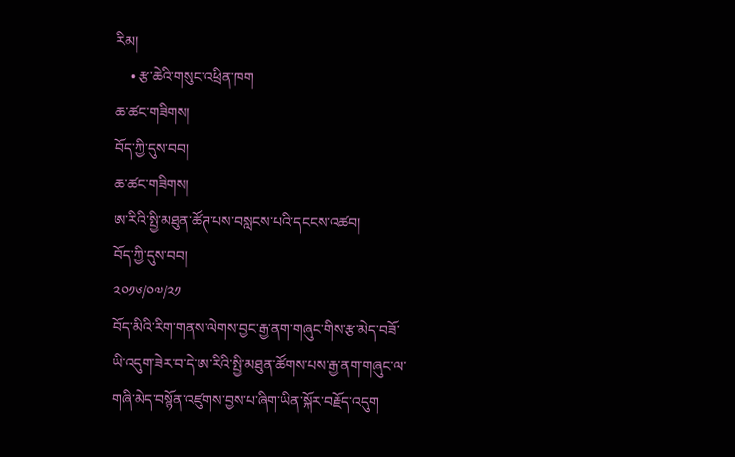རིམ།
    • རྩ་ཆེའི་གསུང་འཕྲིན་ཁག
ཆ་ཚང་གཟིགས།
བོད་ཀྱི་དུས་བབ།
ཆ་ཚང་གཟིགས།
ཨ་རིའི་སྤྱི་མཐུན་ཚོཊ་པས་བསླངས་པའི་དངངས་འཚབ།
བོད་ཀྱི་དུས་བབ།
༢༠༡༦/༠༧/༢༡
བོད་མིའི་རིག་གནས་ལེགས་བྱང་རྒྱ་ནག་གཞུང་གིས་རྩ་མེད་བཟོ་ཡི་འདུག་ཟེར་བ་དེ་ཨ་རིའི་སྤྱི་མཐུན་ཚོགས་པས་རྒྱ་ནག་གཞུང་ལ་གཞི་མེད་བསྙོན་འཛུགས་བྱས་པ་ཞིག་ཡིན་སྐོར་བརྗོད་འདུག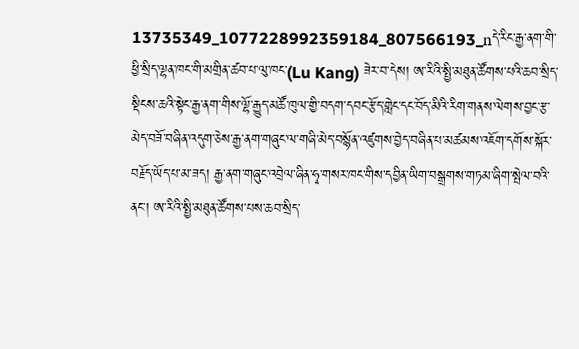13735349_1077228992359184_807566193_nདེ་རིང་རྒྱ་ནག་གི་ཕྱི་སྲིད་ལྷན་ཁང་གི་མགྲིན་ཚབ་པ་ལུ་ཁང་(Lu Kang) ཟེར་བ་དེས། ཨ་རིའི་སྤྱི་མཐུན་ཚོགས་པའི་ཆབ་སྲིད་སྡིངས་ཆའི་སྟེང་རྒྱ་ནག་གིས་ལྷོ་རྒྱུད་མཚོ་ཁུལ་གྱི་བདག་དབང་རྩོད་གླེང་དང་བོད་མིའི་རིག་གནས་ལེགས་བྱང་རྩ་མེད་བཟོ་བཞིན་འདུག་ཅེས་རྒྱ་ནག་གཞུང་ལ་གཞི་མེད་བསྙོན་འཛུགས་བྱེད་བཞིན་པ་མཚམས་འཇོག་དགོས་སྐོར་བརྗོད་ཡོད་པ་མ་ཟད། རྒྱ་ནག་གཞུང་འབྲེལ་ཞིན་ཧྭ་གསར་ཁང་གིས་དབྱིན་ཡིག་བསྒྲགས་གཏམ་ཞིག་སྤེལ་བའི་ནང་། ཨ་རིའི་སྤྱི་མཐུན་ཚོགས་པས་ཆབ་སྲིད་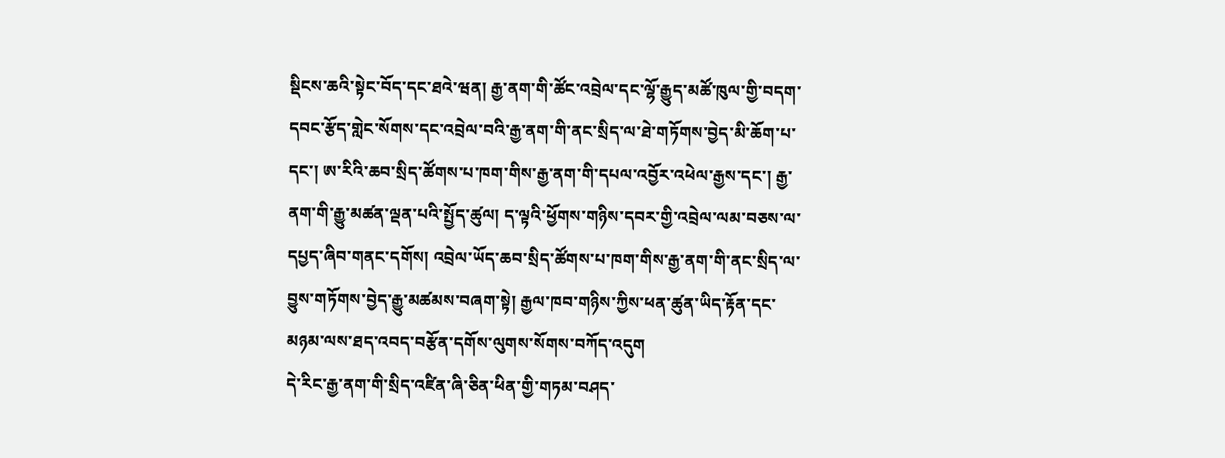སྡིངས་ཆའི་སྟེང་བོད་དང་ཐའེ་ཝན། རྒྱ་ནག་གི་ཚོང་འབྲེལ་དང་ལྷོ་རྒྱུད་མཚོ་ཁུལ་གྱི་བདག་དབང་རྩོད་གླེང་སོགས་དང་འབྲེལ་བའི་རྒྱ་ནག་གི་ནང་སྲིད་ལ་ཐེ་གཏོགས་བྱེད་མི་ཆོག་པ་དང་། ཨ་རིའི་ཆབ་སྲིད་ཚོགས་པ་ཁག་གིས་རྒྱ་ནག་གི་དཔལ་འབྱོར་འཕེལ་རྒྱས་དང་། རྒྱ་ནག་གི་རྒྱུ་མཚན་ལྡན་པའི་སྤྱོད་ཚུལ། ད་ལྟའི་ཕྱོགས་གཉིས་དབར་གྱི་འབྲེལ་ལམ་བཅས་ལ་དཔྱད་ཞིབ་གནང་དགོས། འབྲེལ་ཡོད་ཆབ་སྲིད་ཚོགས་པ་ཁག་གིས་རྒྱ་ནག་གི་ནང་སྲིད་ལ་བྱུས་གཏོགས་བྱེད་རྒྱུ་མཚམས་བཞག་སྟེ། རྒྱལ་ཁབ་གཉིས་ཀྱིས་ཕན་ཚུན་ཡིད་རྟོན་དང་མཉམ་ལས་ཐད་འབད་བརྩོན་དགོས་ལུགས་སོགས་བཀོད་འདུག
དེ་རིང་རྒྱ་ནག་གི་སྲིད་འཛིན་ཞི་ཅིན་ཕིན་གྱི་གཏམ་བཤད་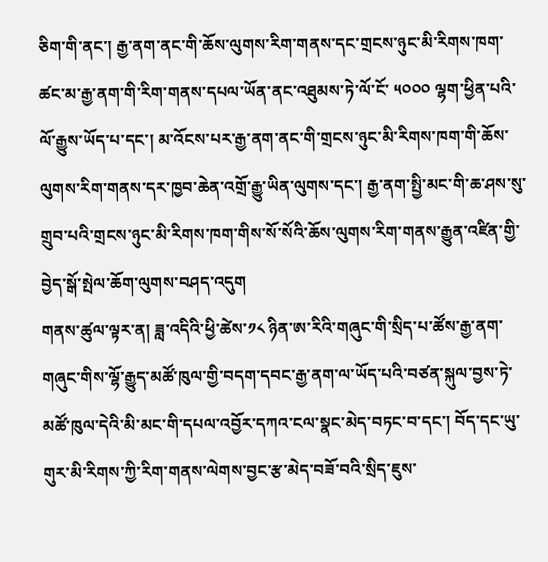ཅིག་གི་ནང་། རྒྱ་ནག་ནང་གི་ཆོས་ལུགས་རིག་གནས་དང་གྲངས་ཉུང་མི་རིགས་ཁག་ཚང་མ་རྒྱ་ནག་གི་རིག་གནས་དཔལ་ཡོན་ནང་འཐུམས་ཏེ་ལོ་ངོ་ ༥༠༠༠ ལྷག་ཕྱིན་པའི་ལོ་རྒྱུས་ཡོད་པ་དང་། མ་འོངས་པར་རྒྱ་ནག་ནང་གི་གྲངས་ཉུང་མི་རིགས་ཁག་གི་ཆོས་ལུགས་རིག་གནས་དར་ཁྱབ་ཆེན་འགྲོ་རྒྱུ་ཡིན་ལུགས་དང་། རྒྱ་ནག་སྤྱི་མང་གི་ཆ་ཤས་སུ་གྲུབ་པའི་གྲངས་ཉུང་མི་རིགས་ཁག་གིས་སོ་སོའི་ཆོས་ལུགས་རིག་གནས་རྒྱུན་འཛིན་གྱི་བྱེད་སྒོ་སྤེལ་ཆོག་ལུགས་བཤད་འདུག
གནས་ཚུལ་ལྟར་ན། ཟླ་འདིའི་ཕྱི་ཚེས་༡༨ ཉིན་ཨ་རིའི་གཞུང་གི་སྲིད་པ་ཚོས་རྒྱ་ནག་གཞུང་གིས་ལྷོ་རྒྱུད་མཚོ་ཁུལ་གྱི་བདག་དབང་རྒྱ་ནག་ལ་ཡོད་པའི་བཙན་སྐུལ་བྱས་ཏེ་མཚོ་ཁུལ་དེའི་མི་མང་གི་དཔལ་འབྱོར་དཀའ་ངལ་སྣང་མེད་བཏང་བ་དང་། བོད་དང་ཡུ་གུར་མི་རིགས་ཀྱི་རིག་གནས་ལེགས་བྱང་རྩ་མེད་བཟོ་བའི་སྲིད་ཇུས་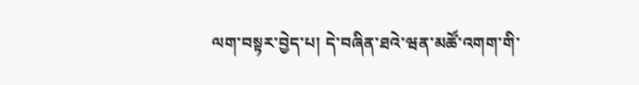ལག་བསྟར་བྱེད་པ། དེ་བཞིན་ཐའེ་ཝན་མཚོ་འགག་གི་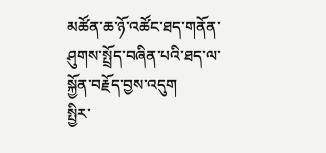མཚོན་ཆ་ཉོ་འཚོང་ཐད་གནོན་ཤུགས་སྤྲོད་བཞིན་པའི་ཐད་ལ་སྐྱོན་བརྗོད་བྱས་འདུག
སྤྱིར་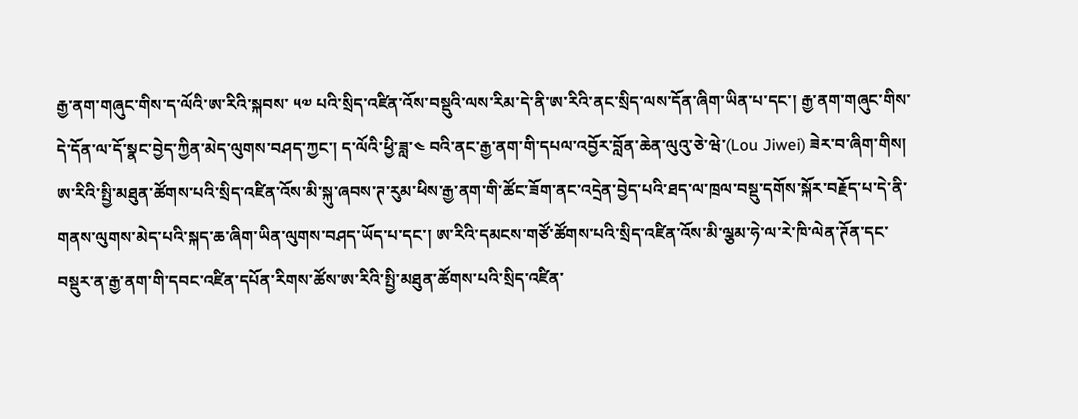རྒྱ་ནག་གཞུང་གིས་ད་ལོའི་ཨ་རིའི་སྐབས་ ༥༧ པའི་སྲིད་འཛིན་འོས་བསྡུའི་ལས་རིམ་དེ་ནི་ཨ་རིའི་ནང་སྲིད་ལས་དོན་ཞིག་ཡིན་པ་དང་། རྒྱ་ནག་གཞུང་གིས་དེ་དོན་ལ་དོ་སྣང་བྱེད་ཀྱིན་མེད་ལུགས་བཤད་ཀྱང་། ད་ལོའི་ཕྱི་ཟླ་༤ བའི་ནང་རྒྱ་ནག་གི་དཔལ་འབྱོར་བློན་ཆེན་ལུའུ་ཅེ་ཝེ་(Lou Jiwei) ཟེར་བ་ཞིག་གིས། ཨ་རིའི་སྤྱི་མཐུན་ཚོགས་པའི་སྲིད་འཛིན་འོས་མི་སྐུ་ཞབས་ཊ་རུམ་ཕིས་རྒྱ་ནག་གི་ཚོང་ཟོག་ནང་འདྲེན་བྱེད་པའི་ཐད་ལ་ཁྲལ་བསྡུ་དགོས་སྐོར་བརྗོད་པ་དེ་ནི་གནས་ལུགས་མེད་པའི་སྐད་ཆ་ཞིག་ཡིན་ལུགས་བཤད་ཡོད་པ་དང་། ཨ་རིའི་དམངས་གཙོ་ཚོགས་པའི་སྲིད་འཛིན་འོས་མི་ལྕམ་ཧེ་ལ་རེ་ཁི་ལེན་ཊོན་དང་བསྡུར་ན་རྒྱ་ནག་གི་དབང་འཛིན་དཔོན་རིགས་ཚོས་ཨ་རིའི་སྤྱི་མཐུན་ཚོགས་པའི་སྲིད་འཛིན་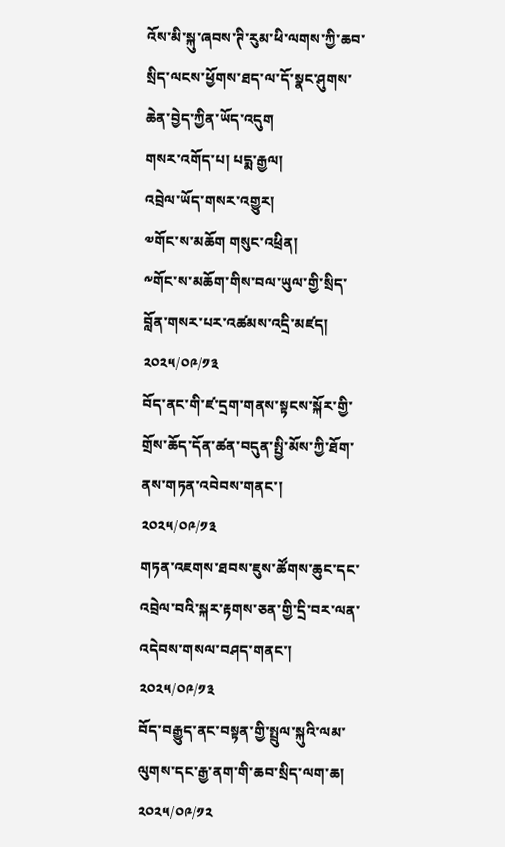འོས་མི་སྐུ་ཞབས་ཊི་རུམ་ཕི་ལགས་ཀྱི་ཆབ་སྲིད་ལངས་ཕྱོགས་ཐད་ལ་དོ་སྣང་ཤུགས་ཆེན་བྱེད་ཀྱིན་ཡོད་འདུག
གསར་འགོད་པ། པདྨ་རྒྱལ།
འབྲེལ་ཡོད་གསར་འགྱུར།
༧གོང་ས་མཆོག གསུང་འཕྲིན།
༸གོང་ས་མཆོག་གིས་བལ་ཡུལ་གྱི་སྲིད་བློན་གསར་པར་འཚམས་འདྲི་མཛད།
༢༠༢༥/༠༩/༡༣
བོད་ནང་གི་ཛ་དྲག་གནས་སྟངས་སྐོར་གྱི་གྲོས་ཆོད་དོན་ཚན་བདུན་སྤྱི་མོས་ཀྱི་ཐོག་ནས་གཏན་འབེབས་གནང་།
༢༠༢༥/༠༩/༡༣
གཏན་འཇགས་ཐབས་ཇུས་ཚོགས་ཆུང་དང་འབྲེལ་བའི་སྐར་རྟགས་ཅན་གྱི་དྲི་བར་ལན་འདེབས་གསལ་བཤད་གནང་།
༢༠༢༥/༠༩/༡༣
བོད་བརྒྱུད་ནང་བསྟན་གྱི་སྤྲུལ་སྐུའི་ལམ་ལུགས་དང་རྒྱ་ནག་གི་ཆབ་སྲིད་ལག་ཆ།
༢༠༢༥/༠༩/༡༢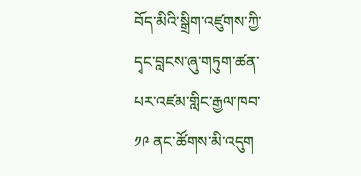བོད་མིའི་སྒྲིག་འཛུགས་ཀྱི་དྭང་བླངས་ཞུ་གཏུག་ཚན་པར་འཛམ་གླིང་རྒྱལ་ཁབ་ ༡༩ ནང་ཚོགས་མི་འདུག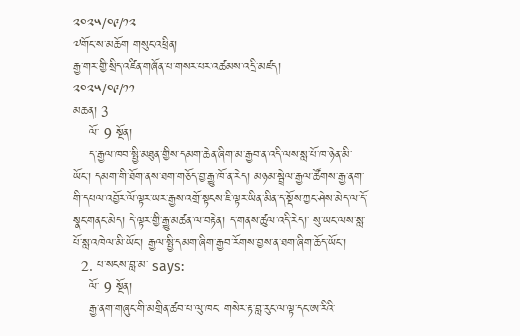༢༠༢༥/༠༩/༡༢
༧གོང་ས་མཆོག གསུང་འཕྲིན།
རྒྱ་གར་གྱི་སྲིད་འཛིན་གཞོན་པ་གསར་པར་འཚམས་འདྲི་མཛད།
༢༠༢༥/༠༩/༡༡
མཆན། 3
    ལོ་ 9 སྔོན།
    ད་རྒྱལ་ཁབ་སྤྱི་མཐུན་གྱིས་དམག་ཆེན་ཞིག་མ་རྒྱབ་ན་འདི་ལས་སླ་པོ་ཁ་ཉེན་མི་ཡོང་། དམག་གི་ཐོག་ནས་ཐག་གཅོད་བྱ་རྒྱུ་ཁོ་ན་རེད། མཉམ་སྦྲེལ་རྒྱལ་ཚོགས་རྒྱ་ནག་གི་དཔལ་འབྱོར་ལོ་ལྟར་ཡར་རྒྱས་འགྲོ་སྟངས་ཇི་ལྟར་ཡིན་མིན་ད་སྡོས་ཀྱང་ཤེས་མེད་ལ་དོ་སྣང་གནང་མེད། དེ་ལྟར་གྱི་རྒྱུ་མཚན་ལ་བརྟེན། ད་གནས་ཚུལ་འདི་རེད།་ སུ་ཡང་ལས་སླ་པོ་སླ་འཁེལ་མི་ཡོང་། རྒྱལ་སྤྱི་དམག་ཞིག་རྒྱབ་རོགས་བྱས་ན་ཐག་ཞིག་ཆོད་ཡོང་།
  2. པ་སངས་བླ་མ་ says:
    ལོ་ 9 སྔོན།
    རྒྱ་ནག་གཞུང་གི་མགྲིན་ཚབ་པ་ལུ་ཁང་ གསེར་རྟ་བླ་རུང་ལ་ལྟ་དང་ཨ་རིའི་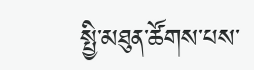སྤྱི་མཐུན་ཚོགས་པས་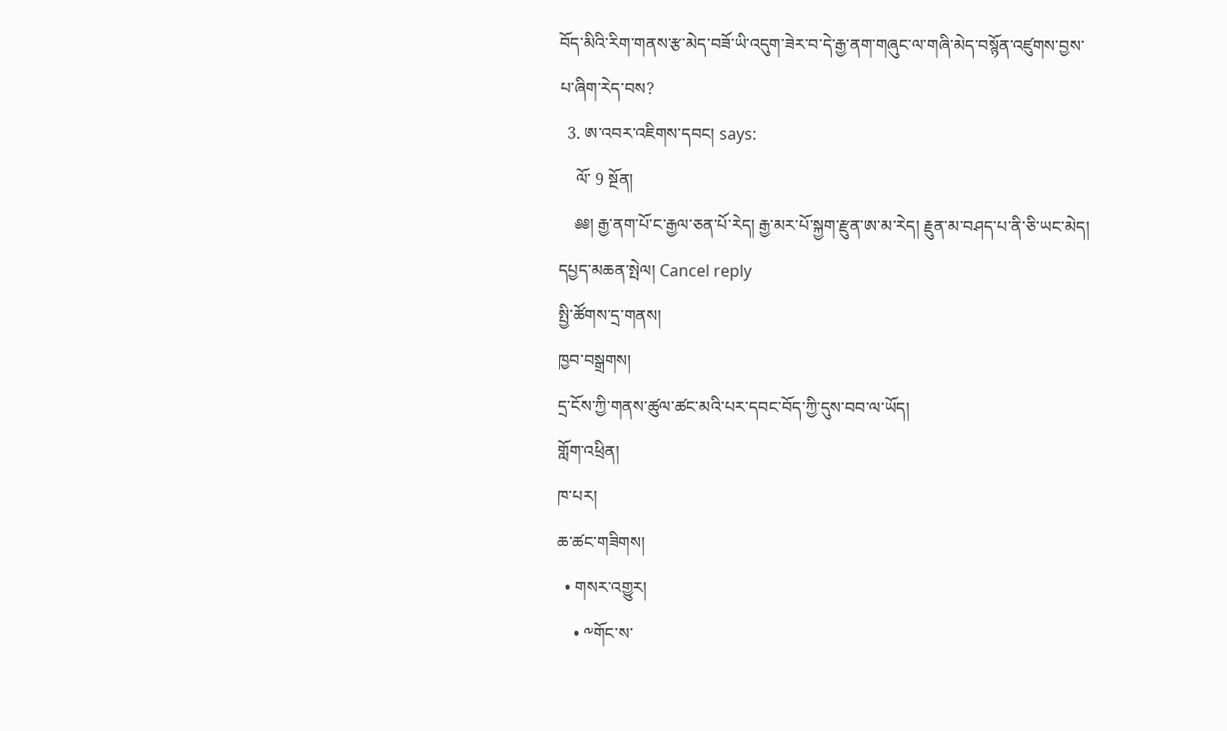བོད་མིའི་རིག་གནས་རྩ་མེད་བཟོ་ཡི་འདུག་ཟེར་བ་དེ་རྒྱ་ནག་གཞུང་ལ་གཞི་མེད་བསྙོན་འཛུགས་བྱས་པ་ཞིག་རེད་བས?
  3. ཨ་འབར་འཇིགས་དབང། says:
    ལོ་ 9 སྔོན།
    ༅༅། རྒྱ་ནག་པོ་ང་རྒྱལ་ཅན་པོ་རེད། རྒྱ་མར་པོ་སྐྱག་རྫུན་ཨ་མ་རེད། རྗུན་མ་བཤད་པ་ནི་ཅི་ཡང་མེད།
དཔྱད་མཆན་སྤེལ། Cancel reply
སྤྱི་ཚོགས་དྲ་གནས།
ཁྱབ་བསྒྲགས།
དྲ་ངོས་ཀྱི་གནས་ཚུལ་ཚང་མའི་པར་དབང་བོད་ཀྱི་དུས་བབ་ལ་ཡོད།
གློག་འཕྲིན།
ཁ་པར།
ཆ་ཚང་གཟིགས།
  • གསར་འགྱུར།
    • ༸གོང་ས་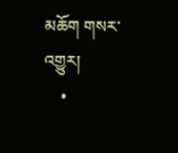མཆོག གསར་འགྱུར།
    •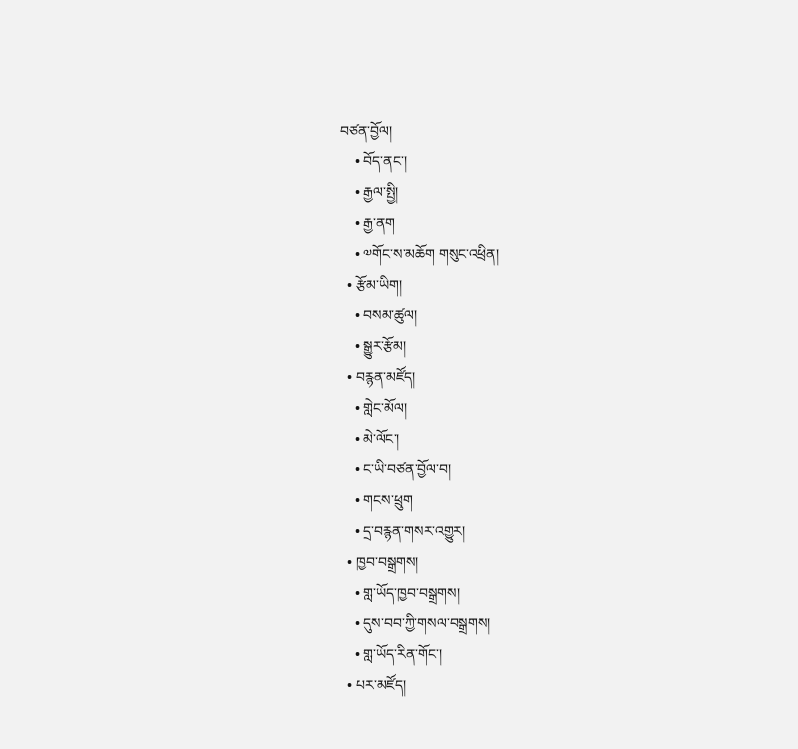བཙན་བྱོལ།
    • བོད་ནང་།
    • རྒྱལ་སྤྱི།
    • རྒྱ་ནག
    • ༧གོང་ས་མཆོག གསུང་འཕྲིན།
  • རྩོམ་ཡིག།
    • བསམ་ཚུལ།
    • སྒྱུར་རྩོམ།
  • བརྙན་མཛོད།
    • གླེང་མོལ།
    • མེ་ལོང་།
    • ང་ཡི་བཙན་བྱོལ་བ།
    • གངས་ཕྲུག
    • དྲ་བརྙན་གསར་འགྱུར།
  • ཁྱབ་བསྒྲགས།
    • གླ་ཡོད་ཁྱབ་བསྒྲགས།
    • དུས་བབ་ཀྱི་གསལ་བསྒྲགས།
    • གླ་ཡོད་རིན་གོང་།
  • པར་མཛོད།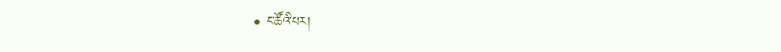• ང་ཚོའི་པར།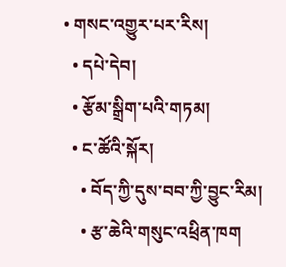• གསང་འགྱུར་པར་རིས།
  • དཔེ་དེབ།
  • རྩོམ་སྒྲིག་པའི་གཏམ།
  • ང་ཚོའི་སྐོར།
    • བོད་ཀྱི་དུས་བབ་ཀྱི་བྱུང་རིམ།
    • རྩ་ཆེའི་གསུང་འཕྲིན་ཁག